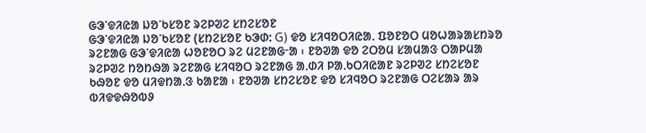ᱜᱳᱸᱫᱤᱭᱟ ᱡᱚᱸᱠᱥᱚᱱ ᱨᱮᱞᱣᱮ ᱥᱴᱮᱥᱚᱱ
ᱜᱳᱸᱫᱤᱭᱟ ᱡᱚᱸᱠᱥᱚᱱ (ᱥᱴᱮᱥᱚᱱ ᱠᱳᱰ: G) ᱫᱚ ᱥᱤᱧᱚᱛᱤᱭᱟᱹ ᱯᱚᱱᱚᱛ ᱢᱚᱦᱟᱨᱟᱥᱴᱨᱚ ᱨᱮᱱᱟᱜ ᱜᱳᱸᱫᱤᱭᱟ ᱦᱚᱱᱚᱛ ᱨᱮ ᱢᱮᱱᱟᱜᱼᱟ ᱾ ᱱᱚᱣᱟ ᱫᱚ ᱮᱛᱚᱢ ᱥᱟᱢᱟᱝ ᱛᱟᱞᱢᱟ ᱨᱮᱞᱣᱮ ᱴᱚᱴᱷᱟ ᱨᱮᱱᱟᱜ ᱥᱤᱧᱚᱛ ᱨᱮᱱᱟᱜ ᱟᱹᱰᱤ ᱞᱟᱹᱠᱛᱤᱭᱟᱱ ᱨᱮᱞᱣᱮ ᱥᱴᱮᱥᱚᱱ ᱠᱷᱚᱱ ᱫᱚ ᱢᱤᱫᱴᱟᱹᱝ ᱠᱟᱱᱟ ᱾ ᱱᱚᱣᱟ ᱥᱴᱮᱥᱚᱱ ᱫᱚ ᱥᱤᱧᱚᱛ ᱨᱮᱱᱟᱜ ᱛᱮᱥᱟᱨ ᱟᱨ ᱵᱤᱫᱫᱷᱚᱵᱽ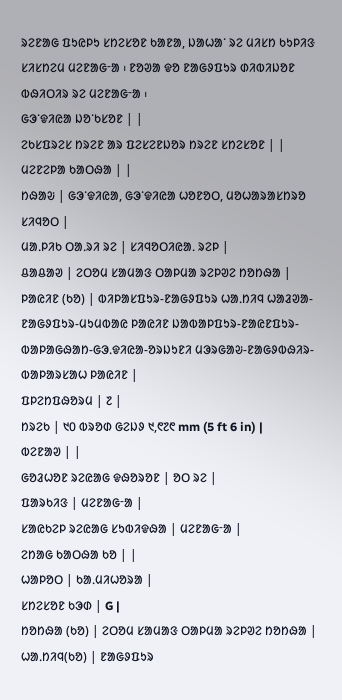ᱨᱮᱱᱟᱜ ᱯᱩᱭᱞᱩ ᱥᱴᱮᱥᱚᱱ ᱠᱟᱱᱟ, ᱡᱟᱦᱟᱸ ᱨᱮ ᱢᱤᱥᱴ ᱠᱩᱞᱤᱝ ᱥᱤᱥᱴᱮᱢ ᱢᱮᱱᱟᱜᱼᱟ ᱾ ᱱᱚᱣᱟ ᱫᱚ ᱱᱟᱜᱽᱯᱩᱨ ᱰᱤᱵᱤᱡᱚᱱ ᱵᱷᱤᱛᱤᱨ ᱨᱮ ᱢᱮᱱᱟᱜᱼᱟ ᱾
ᱜᱳᱸᱫᱤᱭᱟ ᱡᱚᱸᱠᱥᱚᱱ | |
ᱮᱠᱥᱯᱨᱮᱥ ᱴᱨᱮᱱ ᱟᱨ ᱯᱮᱥᱮᱱᱡᱚᱨ ᱴᱨᱮᱱ ᱥᱴᱮᱥᱚᱱ | |
ᱢᱮᱱᱮᱞᱟ ᱠᱟᱛᱷᱟ | |
ᱴᱷᱟᱶ | ᱜᱳᱸᱫᱤᱭᱟ, ᱜᱳᱸᱫᱤᱭᱟ ᱦᱚᱱᱚᱛ, ᱢᱚᱦᱟᱨᱟᱥᱴᱨᱚ ᱥᱤᱧᱚᱛ |
ᱢᱟᱹᱞᱤᱠ ᱛᱟᱹᱨᱤ ᱨᱮ | ᱥᱤᱧᱚᱛᱤᱭᱟᱹ ᱨᱮᱞ |
ᱪᱟᱪᱟᱣ | ᱮᱛᱚᱢ ᱥᱟᱢᱟᱝ ᱛᱟᱞᱢᱟ ᱨᱮᱞᱣᱮ ᱴᱚᱴᱷᱟ |
ᱞᱟᱭᱤᱱ (ᱠᱚ) | ᱵᱤᱞᱟᱥᱯᱩᱨ-ᱱᱟᱜᱽᱯᱩᱨ ᱦᱟᱹᱴᱤᱧ ᱦᱟᱲᱣᱟ-ᱱᱟᱜᱽᱯᱩᱨ-ᱢᱩᱢᱵᱟᱭ ᱞᱟᱭᱤᱱ ᱡᱟᱵᱟᱞᱯᱩᱨ-ᱱᱟᱭᱱᱯᱩᱨ-ᱵᱟᱞᱟᱜᱷᱟᱴ-ᱜᱳᱹᱫᱤᱭᱟ-ᱚᱨᱡᱩᱱᱤ ᱢᱳᱨᱜᱟᱶ-ᱱᱟᱜᱽᱵᱷᱤᱨ-ᱵᱟᱞᱟᱨᱥᱟᱦ ᱞᱟᱭᱤᱱ |
ᱯᱞᱮᱴᱯᱷᱚᱨᱢ | ᱗ |
ᱴᱨᱮᱠ | ᱑᱐ ᱵᱨᱚᱰ ᱜᱮᱡᱽ ᱑,᱖᱗᱖ mm (5 ft 6 in) |
ᱵᱮᱱᱟᱣ | |
ᱜᱚᱲᱦᱚᱱ ᱨᱮᱭᱟᱜ ᱫᱷᱚᱨᱚᱱ | ᱚᱛ ᱨᱮ |
ᱯᱟᱨᱠᱤᱝ | ᱢᱮᱱᱟᱜᱼᱟ |
ᱥᱟᱭᱠᱮᱞ ᱨᱮᱭᱟᱜ ᱥᱩᱵᱤᱫᱷᱟ | ᱢᱮᱱᱟᱜᱼᱟ |
ᱮᱴᱟᱜ ᱠᱟᱛᱷᱟ ᱠᱚ | |
ᱦᱟᱞᱚᱛ | ᱠᱟᱹᱢᱤᱦᱚᱨᱟ |
ᱥᱴᱮᱥᱚᱱ ᱠᱳᱰ | G |
ᱴᱚᱴᱷᱟ (ᱠᱚ) | ᱮᱛᱚᱢ ᱥᱟᱢᱟᱝ ᱛᱟᱞᱢᱟ ᱨᱮᱞᱣᱮ ᱴᱚᱴᱷᱟ |
ᱦᱟᱹᱴᱤᱧ(ᱠᱚ) | ᱱᱟᱜᱽᱯᱩᱨ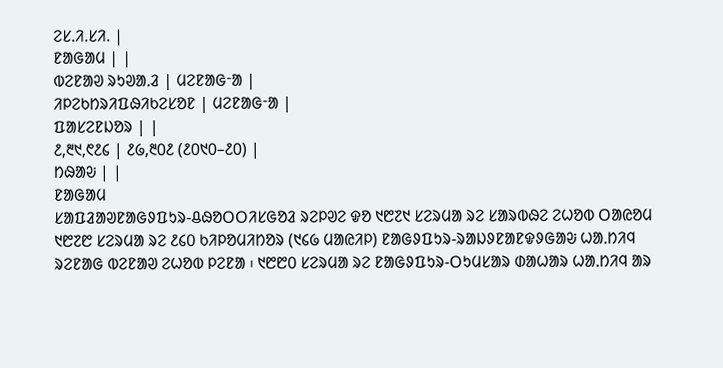ᱮᱥ.ᱤ.ᱥᱤ. |
ᱱᱟᱜᱟᱢ | |
ᱵᱮᱱᱟᱣ ᱨᱩᱣᱟᱹᱲ | ᱢᱮᱱᱟᱜᱼᱟ |
ᱤᱞᱮᱠᱴᱨᱤᱯᱷᱤᱠᱮᱥᱚᱱ | ᱢᱮᱱᱟᱜᱼᱟ |
ᱯᱟᱥᱮᱱᱡᱚᱨ | |
᱒,᱓᱑,᱖᱒᱔ | ᱒᱙,᱓᱐᱒ (᱒᱐᱑᱐–᱒᱐) |
ᱴᱷᱟᱶ | |
ᱱᱟᱜᱟᱢ
ᱥᱟᱯᱲᱟᱣᱱᱟᱜᱽᱯᱩᱨ-ᱪᱷᱚᱛᱛᱤᱥᱜᱚᱲ ᱨᱮᱞᱣᱮ ᱫᱚ ᱑᱘᱗᱑ ᱥᱮᱨᱢᱟ ᱨᱮ ᱥᱟᱨᱵᱷᱮ ᱮᱦᱚᱵ ᱛᱟᱭᱚᱢ ᱑᱘᱗᱘ ᱥᱮᱨᱢᱟ ᱨᱮ ᱒᱔᱐ ᱠᱤᱞᱚᱢᱤᱴᱚᱨ (᱑᱔᱙ ᱢᱟᱭᱤᱞ) ᱱᱟᱜᱽᱯᱩᱨ-ᱨᱟᱡᱽᱱᱟᱱᱫᱽᱜᱟᱶ ᱦᱟᱹᱴᱤᱧ ᱨᱮᱱᱟᱜ ᱵᱮᱱᱟᱣ ᱮᱦᱚᱵ ᱞᱮᱱᱟ ᱾ ᱑᱘᱘᱐ ᱥᱮᱨᱢᱟ ᱨᱮ ᱱᱟᱜᱽᱯᱩᱨ-ᱛᱩᱢᱥᱟᱨ ᱰᱟᱦᱟᱨ ᱦᱟᱹᱴᱤᱧ ᱟᱨ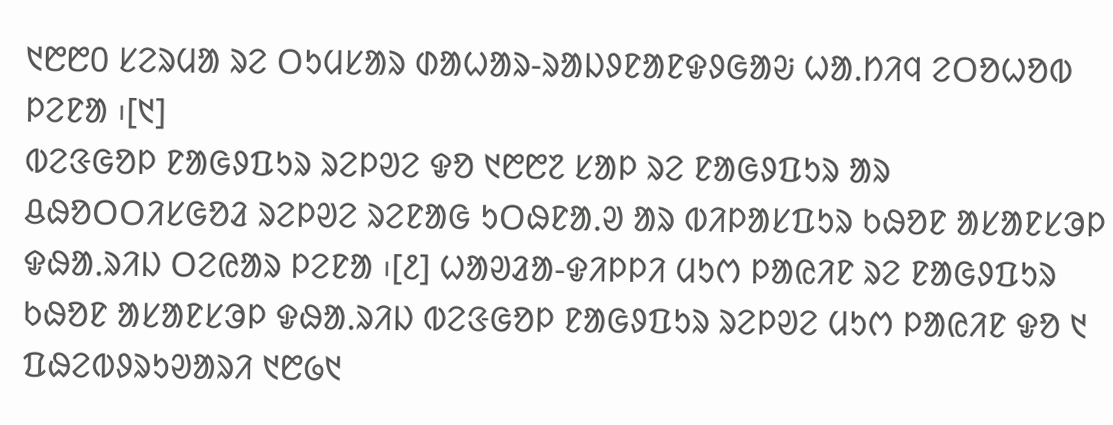᱑᱘᱘᱐ ᱥᱮᱨᱢᱟ ᱨᱮ ᱛᱩᱢᱥᱟᱨ ᱰᱟᱦᱟᱨ-ᱨᱟᱡᱽᱱᱟᱱᱫᱽᱜᱟᱶ ᱦᱟᱹᱴᱤᱧ ᱮᱛᱚᱦᱚᱵ ᱞᱮᱱᱟ ᱾[᱑]
ᱵᱮᱝᱜᱚᱞ ᱱᱟᱜᱽᱯᱩᱨ ᱨᱮᱞᱣᱮ ᱫᱚ ᱑᱘᱘᱗ ᱥᱟᱞ ᱨᱮ ᱱᱟᱜᱽᱯᱩᱨ ᱟᱨ ᱪᱷᱚᱛᱛᱤᱥᱜᱚᱲ ᱨᱮᱞᱣᱮ ᱨᱮᱱᱟᱜ ᱩᱛᱷᱱᱟᱹᱣ ᱟᱨ ᱵᱤᱞᱟᱥᱯᱩᱨ ᱠᱷᱚᱱ ᱟᱥᱟᱱᱥᱳᱞ ᱫᱷᱟᱹᱨᱤᱡ ᱛᱮᱭᱟᱨ ᱞᱮᱱᱟ ᱾[᱒] ᱦᱟᱣᱲᱟ-ᱫᱤᱞᱞᱤ ᱢᱩᱬ ᱞᱟᱭᱤᱱ ᱨᱮ ᱱᱟᱜᱽᱯᱩᱨ ᱠᱷᱚᱱ ᱟᱥᱟᱱᱥᱳᱞ ᱫᱷᱟᱹᱨᱤᱡ ᱵᱮᱝᱜᱚᱞ ᱱᱟᱜᱽᱯᱩᱨ ᱨᱮᱞᱣᱮ ᱢᱩᱬ ᱞᱟᱭᱤᱱ ᱫᱚ ᱑ ᱯᱷᱮᱵᱽᱨᱩᱣᱟᱨᱤ ᱑᱘᱙᱑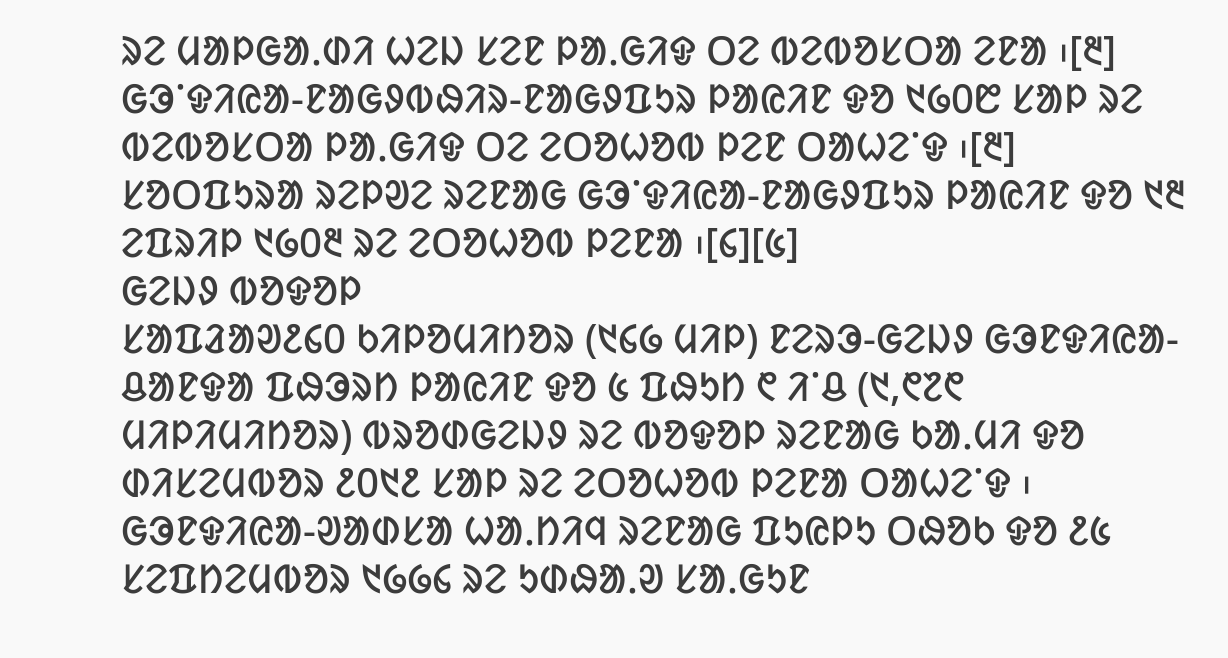ᱨᱮ ᱢᱟᱞᱜᱟᱹᱰᱤ ᱦᱮᱡ ᱥᱮᱱ ᱞᱟᱹᱜᱤᱫ ᱛᱮ ᱵᱮᱵᱚᱥᱛᱟ ᱮᱱᱟ ᱾[᱓]
ᱜᱳᱸᱫᱤᱭᱟ-ᱱᱟᱜᱽᱵᱷᱤᱨ-ᱱᱟᱜᱽᱯᱩᱨ ᱞᱟᱭᱤᱱ ᱫᱚ ᱑᱙᱐᱘ ᱥᱟᱞ ᱨᱮ ᱵᱮᱵᱚᱥᱛᱟ ᱞᱟᱹᱜᱤᱫ ᱛᱮ ᱮᱛᱚᱦᱚᱵ ᱞᱮᱱ ᱛᱟᱦᱮᱸᱫ ᱾[᱓]
ᱥᱚᱛᱯᱩᱨᱟ ᱨᱮᱞᱣᱮ ᱨᱮᱱᱟᱜ ᱜᱳᱸᱫᱤᱭᱟ-ᱱᱟᱜᱽᱯᱩᱨ ᱞᱟᱭᱤᱱ ᱫᱚ ᱑᱓ ᱮᱯᱨᱤᱞ ᱑᱙᱐᱓ ᱨᱮ ᱮᱛᱚᱦᱚᱵ ᱞᱮᱱᱟ ᱾[᱔][᱕]
ᱜᱮᱡᱽ ᱵᱚᱫᱚᱞ
ᱥᱟᱯᱲᱟᱣ᱒᱔᱐ ᱠᱤᱞᱚᱢᱤᱴᱚᱨ (᱑᱔᱙ ᱢᱤᱞ) ᱱᱮᱨᱳ-ᱜᱮᱡᱽ ᱜᱳᱱᱫᱤᱭᱟ-ᱪᱟᱱᱫᱟ ᱯᱷᱳᱨᱴ ᱞᱟᱭᱤᱱ ᱫᱚ ᱕ ᱯᱷᱩᱴ ᱖ ᱤᱸᱪ (᱑,᱖᱗᱖ ᱢᱤᱞᱤᱢᱤᱴᱚᱨ) ᱵᱨᱚᱰᱜᱮᱡᱽ ᱨᱮ ᱵᱚᱫᱚᱞ ᱨᱮᱱᱟᱜ ᱠᱟᱹᱢᱤ ᱫᱚ ᱰᱤᱥᱮᱢᱵᱚᱨ ᱒᱐᱑᱒ ᱥᱟᱞ ᱨᱮ ᱮᱛᱚᱦᱚᱵ ᱞᱮᱱᱟ ᱛᱟᱦᱮᱸᱫ ᱾ ᱜᱳᱱᱫᱤᱭᱟ-ᱣᱟᱰᱥᱟ ᱦᱟᱹᱴᱤᱧ ᱨᱮᱱᱟᱜ ᱯᱩᱭᱞᱩ ᱛᱷᱚᱠ ᱫᱚ ᱒᱕ ᱥᱮᱯᱴᱮᱢᱵᱚᱨ ᱑᱙᱙᱔ ᱨᱮ ᱩᱰᱷᱟᱹᱣ ᱥᱟᱹᱜᱩᱱ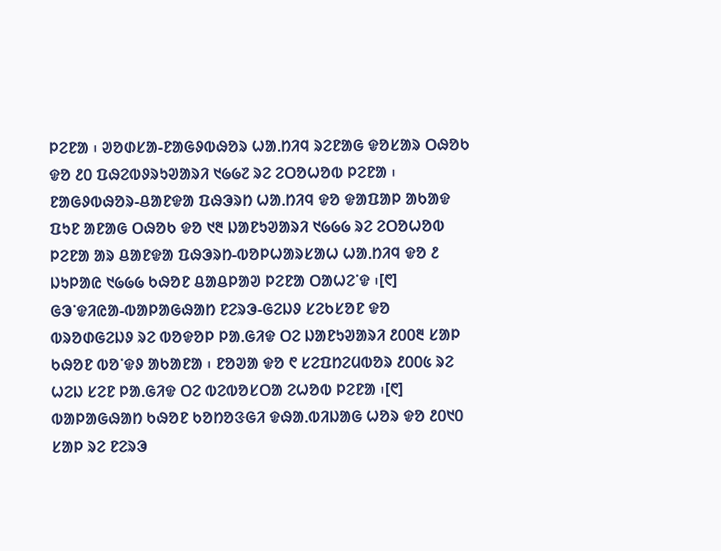ᱞᱮᱱᱟ ᱾ ᱣᱚᱰᱥᱟ-ᱱᱟᱜᱽᱵᱷᱚᱨ ᱦᱟᱹᱴᱤᱧ ᱨᱮᱱᱟᱜ ᱫᱚᱥᱟᱨ ᱛᱷᱚᱠ ᱫᱚ ᱒᱐ ᱯᱷᱮᱵᱽᱨᱩᱣᱟᱨᱤ ᱑᱙᱙᱗ ᱨᱮ ᱮᱛᱚᱦᱚᱵ ᱞᱮᱱᱟ ᱾ ᱱᱟᱜᱽᱵᱷᱚᱨ-ᱪᱟᱱᱫᱟ ᱯᱷᱳᱨᱴ ᱦᱟᱹᱴᱤᱧ ᱫᱚ ᱫᱟᱯᱟᱞ ᱟᱠᱟᱫ ᱯᱩᱱ ᱟᱱᱟᱜ ᱛᱷᱚᱠ ᱫᱚ ᱑᱓ ᱡᱟᱱᱩᱣᱟᱨᱤ ᱑᱙᱙᱙ ᱨᱮ ᱮᱛᱚᱦᱚᱵ ᱞᱮᱱᱟ ᱟᱨ ᱪᱟᱱᱫᱟ ᱯᱷᱳᱨᱴ-ᱵᱚᱞᱦᱟᱨᱥᱟᱦ ᱦᱟᱹᱴᱤᱧ ᱫᱚ ᱒ ᱡᱩᱞᱟᱭ ᱑᱙᱙᱙ ᱠᱷᱚᱱ ᱪᱟᱪᱞᱟᱣ ᱞᱮᱱᱟ ᱛᱟᱦᱮᱸᱫ ᱾[᱖]
ᱜᱳᱸᱫᱤᱭᱟ-ᱵᱟᱞᱟᱜᱷᱟᱴ ᱱᱮᱨᱳ-ᱜᱮᱡᱽ ᱥᱮᱠᱥᱚᱱ ᱫᱚ ᱵᱨᱚᱰᱜᱮᱡᱽ ᱨᱮ ᱵᱚᱫᱚᱞ ᱞᱟᱹᱜᱤᱫ ᱛᱮ ᱡᱟᱱᱩᱣᱟᱨᱤ ᱒᱐᱐᱓ ᱥᱟᱞ ᱠᱷᱚᱱ ᱵᱚᱸᱫᱽ ᱟᱠᱟᱱᱟ ᱾ ᱱᱚᱣᱟ ᱫᱚ ᱖ ᱥᱮᱯᱴᱮᱢᱵᱚᱨ ᱒᱐᱐᱕ ᱨᱮ ᱦᱮᱡ ᱥᱮᱱ ᱞᱟᱹᱜᱤᱫ ᱛᱮ ᱵᱮᱵᱚᱥᱛᱟ ᱮᱦᱚᱵ ᱞᱮᱱᱟ ᱾[᱖] ᱵᱟᱞᱟᱜᱷᱟᱴ ᱠᱷᱚᱱ ᱠᱚᱴᱚᱝᱜᱤ ᱫᱷᱟᱹᱵᱤᱡᱟᱜ ᱦᱚᱨ ᱫᱚ ᱒᱐᱑᱐ ᱥᱟᱞ ᱨᱮ ᱱᱮᱨᱳ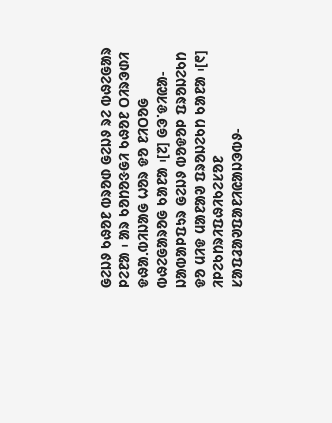ᱜᱮᱡᱽ ᱠᱷᱚᱱ ᱵᱨᱚᱰ ᱜᱮᱡᱽ ᱨᱮ ᱵᱷᱮᱜᱟᱨ ᱞᱮᱱᱟ ᱾ ᱟᱨ ᱠᱚᱴᱚᱝᱜᱤ ᱠᱷᱚᱱ ᱛᱤᱨᱳᱰᱤ ᱫᱷᱟᱹᱵᱤᱡᱟᱜ ᱦᱚᱨ ᱫᱚ ᱱᱤᱛᱚᱜ ᱵᱷᱮᱜᱟᱨᱚᱜ ᱠᱟᱱᱟ ᱾[᱗] ᱜᱳᱸᱫᱤᱭᱟ-ᱡᱟᱵᱟᱞᱯᱩᱨ ᱜᱮᱡᱽ ᱵᱚᱫᱚᱞ ᱯᱨᱚᱡᱮᱠᱴ ᱫᱚ ᱢᱤᱫ ᱢᱟᱱᱟᱣ ᱯᱨᱚᱡᱮᱠᱴ ᱠᱟᱱᱟ ᱾[᱖]
ᱤᱞᱮᱠᱴᱨᱤᱯᱷᱤᱠᱮᱥᱚᱱ
ᱥᱟᱯᱲᱟᱣᱯᱟᱱᱤᱭᱟᱡᱳᱵᱽ-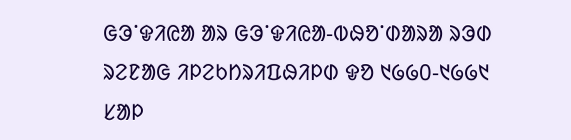ᱜᱳᱸᱫᱤᱭᱟ ᱟᱨ ᱜᱳᱸᱫᱤᱭᱟ-ᱵᱷᱚᱸᱰᱟᱨᱟ ᱨᱳᱰ ᱨᱮᱱᱟᱜ ᱤᱞᱮᱠᱴᱨᱤᱯᱷᱤᱞᱰ ᱫᱚ ᱑᱙᱙᱐-᱑᱙᱙᱑ ᱥᱟᱞ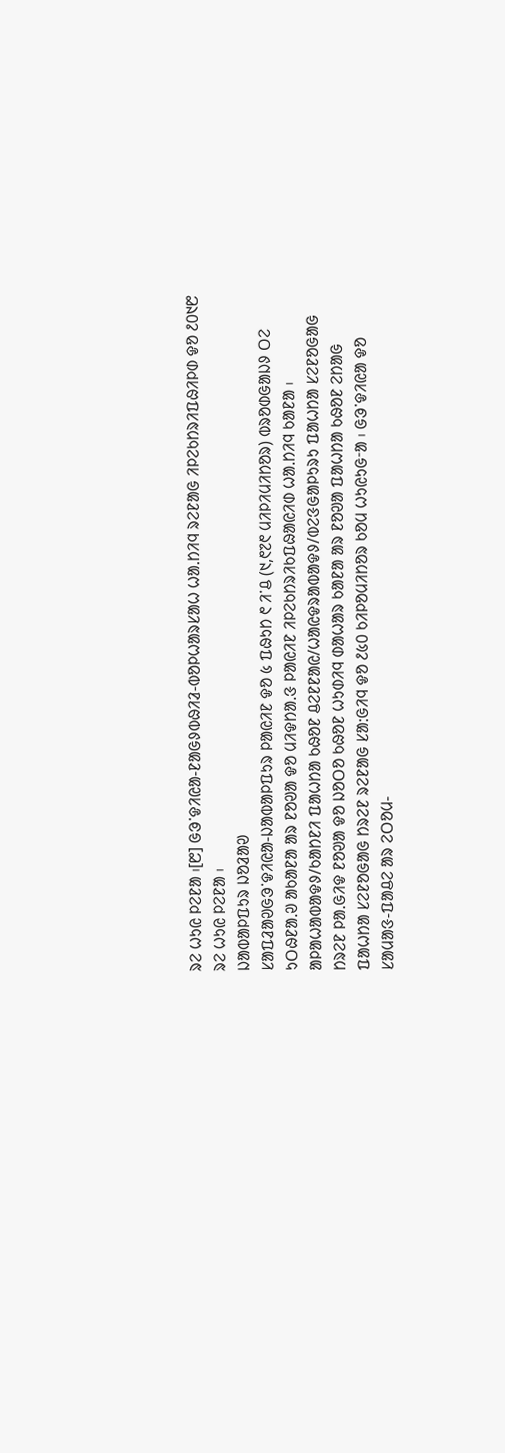ᱨᱮ ᱦᱩᱭ ᱞᱮᱱᱟ ᱾[᱘] ᱜᱳᱸᱫᱤᱭᱟ-ᱱᱟᱜᱽᱵᱷᱤᱲ-ᱵᱚᱞᱦᱟᱨᱥᱟᱦ ᱦᱟᱹᱴᱤᱧ ᱨᱮᱱᱟᱜ ᱤᱞᱮᱠᱴᱨᱤᱯᱷᱤᱞᱰ ᱫᱚ ᱒᱐᱑᱘ ᱨᱮ ᱦᱩᱭ ᱞᱮᱱᱟ ᱾
ᱡᱟᱵᱟᱞᱯᱩᱨ ᱡᱚᱲᱟᱣ
ᱥᱟᱯᱲᱟᱣᱜᱳᱸᱫᱤᱭᱟ-ᱡᱟᱵᱟᱞᱯᱩᱨ ᱞᱟᱭᱤᱱ ᱫᱚ ᱕ ᱯᱷᱩᱴ ᱖ ᱤᱸᱪ (᱑,᱖᱗᱖ ᱢᱤᱞᱤᱢᱤᱴᱚᱨ) ᱵᱨᱚᱰᱜᱟᱡᱽ ᱛᱮ ᱩᱛᱷᱱᱟᱹᱣ ᱟᱠᱟᱱᱟ ᱟᱨ ᱱᱚᱣᱟ ᱫᱚ ᱢᱤᱫᱴᱟᱹᱝ ᱞᱟᱭᱤᱱ ᱤᱞᱮᱠᱴᱨᱤᱠᱯᱷᱟᱭᱤᱰ ᱦᱟᱹᱴᱤᱧ ᱠᱟᱱᱟ ᱾ ᱟᱞᱟᱦᱟᱵᱟᱫᱽ/ᱠᱟᱴᱱᱤ ᱯᱟᱦᱴᱟ ᱠᱷᱚᱱ ᱪᱮᱱᱱᱟᱭ/ᱦᱟᱭᱫᱨᱟᱵᱟᱫᱽ/ᱵᱮᱝᱜᱟᱞᱩᱨᱩ ᱯᱟᱦᱴᱟ ᱥᱮᱱᱚᱜᱟᱜ ᱴᱨᱮᱱ ᱞᱟᱹᱜᱤᱫ ᱱᱚᱣᱟ ᱫᱚ ᱡᱚᱛᱚ ᱠᱷᱚᱱ ᱦᱩᱰᱤᱧ ᱰᱟᱦᱟᱨ ᱠᱟᱱᱟ ᱟᱨ ᱱᱚᱣᱟ ᱯᱟᱦᱴᱟ ᱠᱷᱚᱱ ᱮᱴᱟᱜ ᱯᱟᱦᱴᱟ ᱥᱮᱱᱚᱜᱟᱜ ᱴᱨᱮᱱ ᱨᱮᱱᱟᱜ ᱥᱟᱺᱜᱤᱧ ᱫᱚ ᱒᱕᱐ ᱠᱤᱞᱚᱢᱤᱴᱚᱨ ᱠᱚᱢ ᱦᱩᱭᱩᱜᱼᱟ ᱾ ᱜᱳᱸᱫᱤᱭᱟ ᱫᱚ ᱥᱟᱢᱟᱝ-ᱯᱟᱪᱮ ᱟᱨ ᱮᱛᱚᱢ-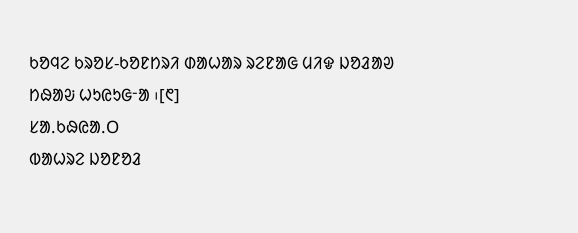ᱠᱚᱧᱮ ᱠᱨᱚᱥ-ᱠᱚᱱᱴᱨᱤ ᱰᱟᱦᱟᱨ ᱨᱮᱱᱟᱜ ᱢᱤᱫ ᱡᱚᱲᱟᱣ ᱴᱷᱟᱶ ᱦᱩᱭᱩᱜᱼᱟ ᱾[᱖]
ᱥᱟᱹᱠᱷᱭᱟᱹᱛ
ᱵᱟᱦᱨᱮ ᱡᱚᱱᱚᱲ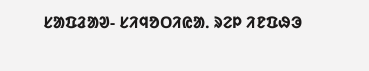ᱥᱟᱯᱲᱟᱣ- ᱥᱤᱧᱚᱛᱤᱭᱟᱹ ᱨᱮᱞ ᱤᱱᱯᱷᱳ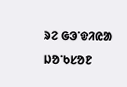ᱨᱮ ᱜᱳᱸᱫᱤᱭᱟ ᱡᱚᱸᱠᱥᱚᱱ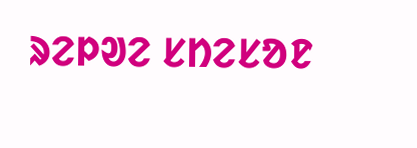ᱨᱮᱞᱣᱮ ᱥᱴᱮᱥᱚᱱ